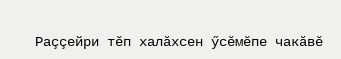Раççейри тӗп халăхсен ӳсӗмӗпе чакăвӗ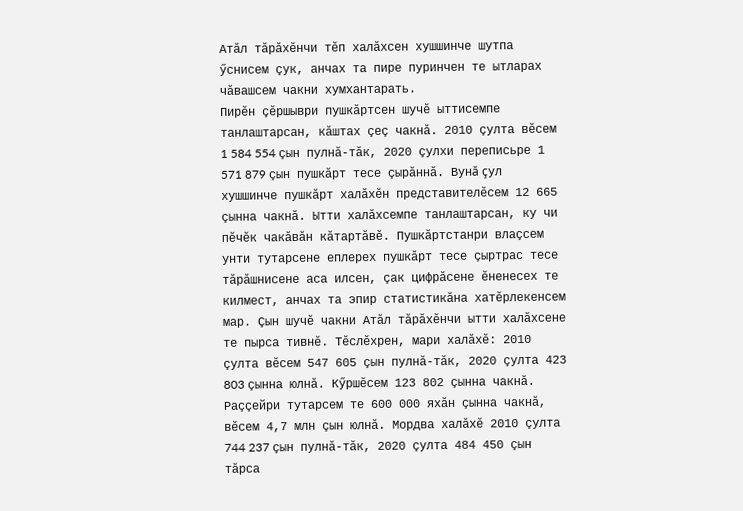Атăл тăрăхӗнчи тӗп халăхсен хушшинче шутпа ӳснисем çук, анчах та пире пуринчен те ытларах чăвашсем чакни хумхантарать.
Пирӗн çӗршыври пушкăртсен шучӗ ыттисемпе танлаштарсан, кăштах çеç чакнă. 2010 çулта вӗсем 1 584 554 çын пулнă-тăк, 2020 çулхи переписьре 1 571 879 çын пушкăрт тесе çырăннă. Вунă çул хушшинче пушкăрт халăхӗн представителӗсем 12 665 çынна чакнă. Ытти халăхсемпе танлаштарсан, ку чи пӗчӗк чакăвăн кăтартăвӗ. Пушкăртстанри влаçсем унти тутарсене еплерех пушкăрт тесе çыртрас тесе тăрăшнисене аса илсен, çак цифрăсене ӗненесех те килмест, анчах та эпир статистикăна хатӗрлекенсем мар. Çын шучӗ чакни Атăл тăрăхӗнчи ытти халăхсене те пырса тивнӗ. Тӗслӗхрен, мари халăхӗ: 2010 çулта вӗсем 547 605 çын пулнă-тăк, 2020 çулта 423 803 çынна юлнă. Кӳршӗсем 123 802 çынна чакнă. Раççейри тутарсем те 600 000 яхăн çынна чакнă, вӗсем 4,7 млн çын юлнă. Мордва халăхӗ 2010 çулта 744 237 çын пулнă-тăк, 2020 çулта 484 450 çын тăрса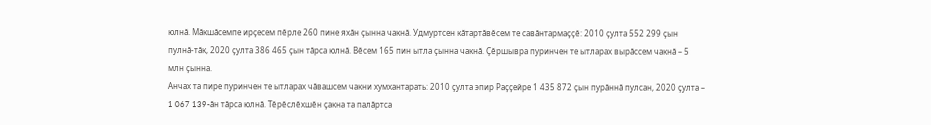юлнă. Мăкшăсемпе ирçесем пӗрле 260 пине яхăн çынна чакнă. Удмуртсен кăтартăвӗсем те савăнтармаççӗ: 2010 çулта 552 299 çын пулнă-тăк, 2020 çулта 386 465 çын тăрса юлнă. Вӗсем 165 пин ытла çынна чакнă. Çӗршывра пуринчен те ытларах вырăссем чакнă – 5 млн çынна.
Анчах та пире пуринчен те ытларах чăвашсем чакни хумхантарать: 2010 çулта эпир Раççейре 1 435 872 çын пурăннă пулсан, 2020 çулта – 1 067 139-ăн тăрса юлнă. Тӗрӗслӗхшӗн çакна та палăртса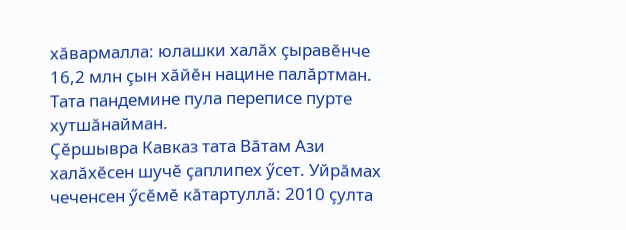хăвармалла: юлашки халăх çыравӗнче 16,2 млн çын хăйӗн нацине палăртман. Тата пандемине пула переписе пурте хутшăнайман.
Çӗршывра Кавказ тата Вăтам Ази халăхӗсен шучӗ çаплипех ӳсет. Уйрăмах чеченсен ӳсӗмӗ кăтартуллă: 2010 çулта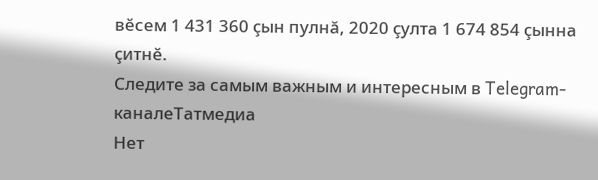вӗсем 1 431 360 çын пулнă, 2020 çулта 1 674 854 çынна çитнӗ.
Следите за самым важным и интересным в Telegram-каналеТатмедиа
Нет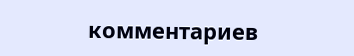комментариев